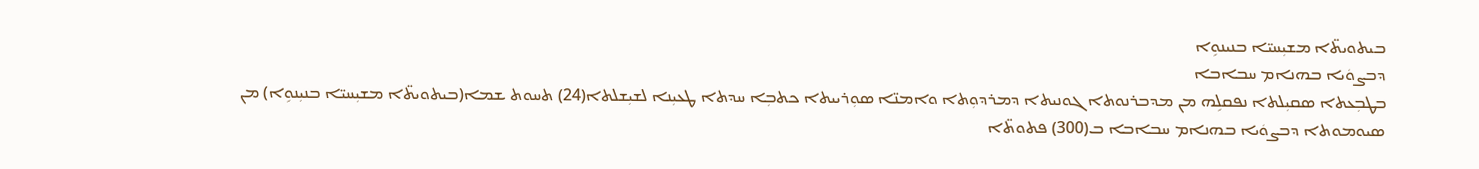ܒܝܬܘܝܬ̈ܐ ܡܫܝܼܚܝ̈ܐ ܒܢܝܢܘܹܐ
ܕܒܨܘܿܝܐ ܒܗܢܐܡ ܚܒܐܒܐ
ܒܛܒܼܥܬܐ ܣܩܝܼܠܬܐ ܢܦܩܠܹܗ ܡܢ ܡܕܒܪܢܘܬܐ ܓܘܢܝܬܐ ܕܡܪܕܘܼܬܐ ܘܐܡܢ̈ܐ ܣܘܼܪܝܝܬܐ ܟܬܒܼܐ ܚܕܬܐ ܛܥܝܼܢܐ ܠܫܝܼܫܠܬܐ(24) ܬܚܘܬ ܫܡܐ(ܒܝܬܘܝܬ̈ܐ ܡܫܝܼܚܝ̈ܐ ܒܢܝܼܢܘܹܐ) ܡܢ ܣܝܘܡܘܬܐ ܕܒܨܘܿܝܐ ܒܗܢܐܡ ܚܒܐܒܐ ܒ(300) ܦܬܘܬ̈ܐ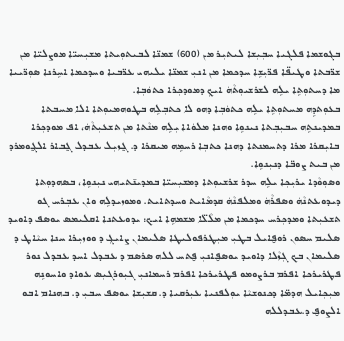ܒܓܘܫܡܐ ܦܠܓܝܐ ܚܒܼܝܼܫܐ ܠܝܬܝܼܪ ܡܢ (600) ܫܡܢ̈ܐ ܠܒܝܬܘܼܝܬܐ ܡܫܝܼܚܝ̈ܐ ܡܘܨܠܝ̈ܐ ܡܢ ܫܪ̈ܒܬܐ ܘܛܝܦ̈ܐ ܦܪ̈ܝܼܫܹܐ ܚܕܟܡܐ ܡܢ ܐܢܝܼ ܫܡܢ̈ܐ ܝܠܝܗܝ ܥܪ̈ܒܝܐ ܘܚܕܟܡܐ ܐܚܹܪܢܐ ܣܘܼܪ̈ܝܝܐ ܡܐ ܕܚܬܘܼܬܹܐ ܝܠܹܗ ܠܫܪܫܝܘܼܬܵܗܿ ܐܝܟܼ ܕܡܘܕܟܼܪܐ ܟܬܘܿܒܼܐ.
ܒܥܘܼܬܕܹܗ ܡܚܬܘܼܬܹܐ ܝܠܹܗ ܟܬܘܿܒܼܐ ܕܗܘ ܠܐ ܟܬܒܼܠܹܗ ܒܛܘܗܡܝܘܼܬܐ ܐܠܐ ܡܚܒܬܐ ܒܡܕܝܢܬܹܗ ܚܒܝܼܒܼܬܐ ܢܝܢܘܹܐ ܘܗܢܐ ܡܠܘܿܐܐ ܝܼܠܹܗ ܡܢܵܬܐ ܡܢ ܬܫܥܝܼܬܵܗܿ، ܐܦ ܡܘܕܟܼܪܐ ܒܐܝܼܩܪܐ ܡܪܐ ܕܬܚܡܢܬܐ ܕܗܢܐ ܟܬܒܼܐ ܪܚܡܹܗ ܡܝܩܪܐ ܕ. ܓ̰ܙܝܼܠ ܥܒܕܠ ܓ̰ܒܐܪ ܐܠܓ̰ܘܡܪܕ ܡܢ ܒܝܬ ܨܘܒ̈ܐ ܕܢܝܼܢܘܹܐ.
ܘܣܘܼܘܵܕܐ ܝܪܝܼܟܼܐ ܝܠܹܗ ܚܕܪ ܫܪܫܝܘܼܬܐ ܕܡܫܝܼܚܝ̈ܐ ܒܡܕܝܢ̄ܬܝܗܝ ܢܝܼܢܘܹܐ، ܒܣܗܕܘܼܬܐ ܕܝܕܘܥܬܢܵܗܿ ܘܣܦܪܵܗܿ ܘܡܠܦܢܵܗܿ ܩܕܡܵܐܝܬ ܘܚܕܬܐܝܬ. ܘܡܘܙܝܕܠܹܗ ܘܐܢ ܥܒܼܪܚ ܓܘ ܬܫܥܝܼܬܐ ܘܡܕܟܼܪܚ ܚܕܟܡܐ ܡܢ ܡܠܵܠ̈ܐ ܡܫܡܗܹܐ ܐܝܟ: ܝܕܘܥܬܢܐ ܐܩܠܝܡܣ ܝܘܣܦ ܕܐܘܝܕ ܣܠܝܡ ܚܣܘܢ ܪܘܦ̮ܐܝܠ ܒܛܝܼ ܡܝܼܛܪܦܘܠܝܛܐ ܣܠܝܡܐܢ ܨܐܝܓܼ ܕ ܘܘܙܝܼܪܐ ܚܢܐ ܚܝܵܐܛ ܕ ܣܠܝܡܐܢ ܒܟ ܓܼܙܵܠܐ ܕܐܘܝܕ ܝܘܣܦ̮ܐܢܝܼ ܦ̮ܬܚ ܠܠܗ ܣܪܣܡ ܕ ܥܒܕܠ ܐܚܕ ܥܒܕܠ ܢܘܪ ܦܛܪܝܪܟܐ ܐܦܪܡ ܒܪܨܘܡܘ ܦܛܪܝܪܟܐ ܐܦܪܡ ܪܚܡܐܢܝܼ ܓܝܼܘܪܓܝܼܣ ܥܘܐܕ ܘܐܚܘܢܹܗ ܡܝܼܟܼܐܝܠ ܗܕܡ̈ܐ ܕܟܢܘܫܝܵܐ ܝܘܼܠܦܢܝܐ ܥܝܼܪܩܝܐ ܕ. ܩܫܝܼܫܐ ܝܘܣܦ ܚܒܝܼ ܕ. ܒܗܢܐܡ ܐܒܘ ܐܠܨܘܦ̮ ܕ.ܥܒܕܠܠܗ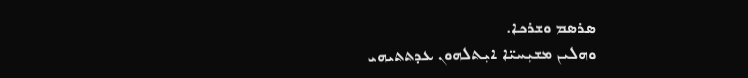ܣܪܣܡ ܘܫܪܟܐ.
ܘܗܠܝܢ ܡܫܝܼܚܝ̈ܐ ܐܝܼܬܠܗܘܢ ܥܕܬܬܝܗܝ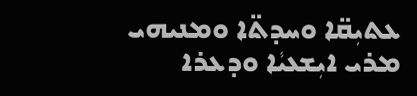ܥܬܝܼܩ̈ܐ ܘܚܕܬ̈ܐ ܘܡܢܝܗܝ ܡܪܝ ܐܝܼܫܥܝܵܐ ܘܕܥܪܐ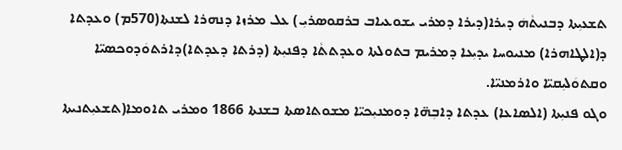ܬܫܥܝܼܬܐ ܕܒܢܝܬܵܗܿ ܕܝܪܐ(ܕܝܪܐ ܕܡܪܝ ܝܫܘܥܝܐܒ ܒܪܩܘܣܪܝܼ) ܥܠ ܡܪܙܐ ܕܢܗܪܐ ܠܫܢܬܐ(570ܡ) ܘܥܕܬܐ ܕ(ܐܠܛܐܗܪܐ) ܡܢܝܘܚܐ ܝܕܝܼܥܐ ܕܡܪܝܡ ܒܬܘܠܬܐ ܘܥܕܬܬܵܐ ܕܦܢܝܼܬܐ (ܕܪܬܐ ܕܥܕܬܐ)ܕܐܪܬܘܿܕܘܟܣܝ̈ܐ ܘܩܬܘܿܠܝܼܩܝ̈ܐ ܘܐܪܡܢܝ̈ܐ.
ܘܓܘ ܦܢܝܼܬܐ (ܐܠܣܐܥܐ) ܥܕܬܐ ܕܐܒܼܗ̈ܐ ܕܘܡܢܝܼܟܝ̈ܐ ܡܫܘܬܐܣܬܐ ܒܫܢܬܐ 1866 ܘܡܪܝ ܬܐܘܡܐ(ܬܫܥܝܼܬܢܝܬܐ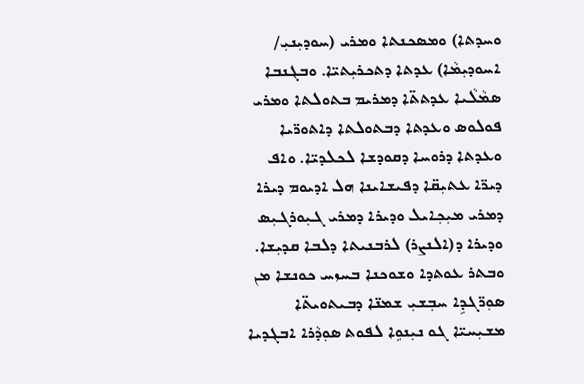ܘܚܕܬܐ) ܘܡܣܟܢܬܐ ܘܡܪܝ (ܚܘܕܝܼܢܝܼ/ ܐܚܘܕܝܼܡܵܐ) ܥܕܬܐ ܕܬܟܪܝܼܬܝ̈ܐ. ܘܒܓܢܒܐ ܣܡܵܠܵܝܐ ܥܕܬܬ̈ܐ ܕܡܪܝܡ ܒܬܘܠܬܐ ܘܡܪܝ ܦܘܠܘܣ ܘܥܕܬܐ ܕܒܬܘܠܬܐ ܕܐܬܘܪ̈ܝܐ ܘܥܕܬܐ ܕܪܘܚܐ ܕܩܘܕܫܐ ܠܟܠܕܝ̈ܐ. ܘܐܦ ܕܝܪ̈ܐ ܥܬܝܼܩ̈ܐ ܕܦܝܫܐܝܢܐ ܗܠ ܐܕܝܘܡ ܕܝܪܐ ܕܡܪܝ ܡܝܼܟܼܐܝܠ ܘܕܝܪܐ ܕܡܪܝ ܓܝܼܘܪܓܝܼܣ ܘܕܝܪܐ ܕ(ܐܠܢܨܪ) ܠܪܒܢܝܬܐ ܕܠܒܐ ܩܕܝܼܫܐ.
ܘܒܬܪ ܥܘܬܕܐ ܘܫܘܟܢܐ ܒܚܙܚ ܟܘܢܫܐ ܡܢ ܣܘܼܪ̈ܓܕܹܐ ܚܒܼܫܝܼ ܫܡܢ̈ܐ ܕܒܝܬܘܝܬ̈ܐ ܡܫܝܼܚܝ̈ܐ ܓܘ ܢܝܼܢܘܹܐ ܠܦܘܬ ܣܘܼܕܵܪܐ ܐܒܓܕܝܐ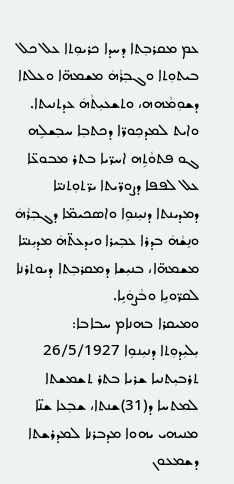ܥܡ ܡܩܪܒܼܬܐ ܕܚܕܐ ܟܪܝܘܼܬܐ ܥܠ ܟܠ ܒܝܬܘܼܬܐ ܘܓܒܼܪܵܗܿ ܡܫܡܗ̈ܐ ܘܥܠܬܐ ܕܫܘܼܡܵܗܗ، ܘܬܫܥܝܼܬܵܗܿ ܥܕܬܢܝܬܐ.
ܘܐܝܬ ܠܡܕܟܼܘܪ̈ܐ ܕܟܬܒܼܐ ܚܒܼܫܠܹܗ ܓܘ ܦܬܘܵܬܹܗ ܐܚܪ̈ܝܐ ܒܬܪ ܡܒܘܥ̈ܐ ܥܠ ܠܦܦܐ ܕܨܘܪ̈ܝܬܐ ܝܪ̈ܬܘܼܬܢܝ̈ܐ ܕܡܕܝܢܬܐ ܕܢܝܼܢܘܹܐ ܘܐܣܟܝܡ̈ܐ ܕܓܒܼܪܵܗܿ ܘܢܸܫܵܗܿ ܒܕܪܐ ܥܒܼܝܪܐ ܘܝܕܥܬ̈ܗܿ ܡܕܝܼܢܝ̈ܐ ܡܫܡܗ̈ܐ، ܒܢܝܼܫܐ ܕܡܩܪܒܼܬܐ ܕܝܘܬܪܢܐ ܠܩܪ̈ܘܝܹܐ ܘܒܵܨܘܿܝܹܐ.
ܘܡܝܩܪܐ ܒܗܢܐܡ ܚܒܐܒܐ:
ܝܼܠܝܼܕܘܼܬܐ ܕܢܝܼܢܘܹܐ 26/5/1927
ܬܪܒܝܼܬܢܝܐ ܫܪܝܐ ܒܬܪ ܬܫܡܫܬܐ ܠܡܬܚܐ ܕ(31)ܫܢܬܐ، ܫܒܼܥܐ ܫܢ̈ܐ ܡܢܝܗܝ ܝܗܘܐ ܡܕܒܪܢܐ ܠܡܕܪܫܬܐ ܕܫܡܥܘܢ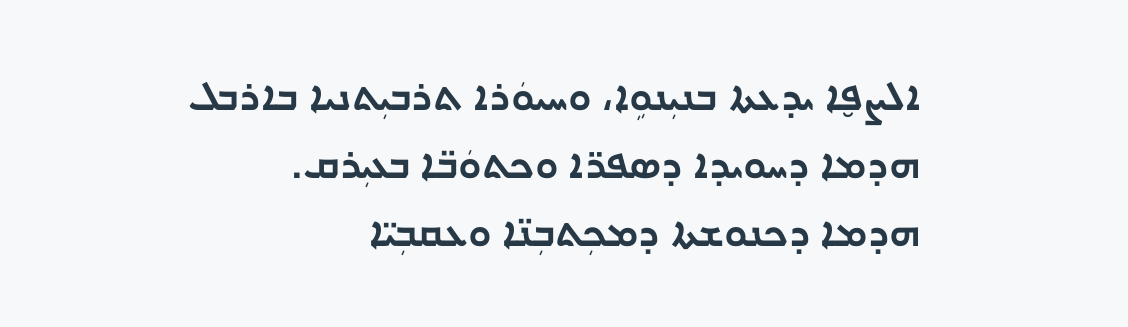ܐܠܨܦ̮ܐ ܝܕܥܬܐ ܒܢܝܼܢܘܹܐ، ܘܚܝܘܿܪܐ ܬܪܒܝܼܬܢܝܐ ܒܐܪܒܠ
ܗܕܡܐ ܕܚܘܝܕܐ ܕܣܦܪ̈ܐ ܘܟܬܘܿܒ̈ܐ ܒܥܝܼܪܩ.
ܗܕܡܐ ܕܟܢܘܫܬܐ ܕܡܟܼܬܒܼܢ̈ܐ ܘܥܩܒܼܝ̈ܐ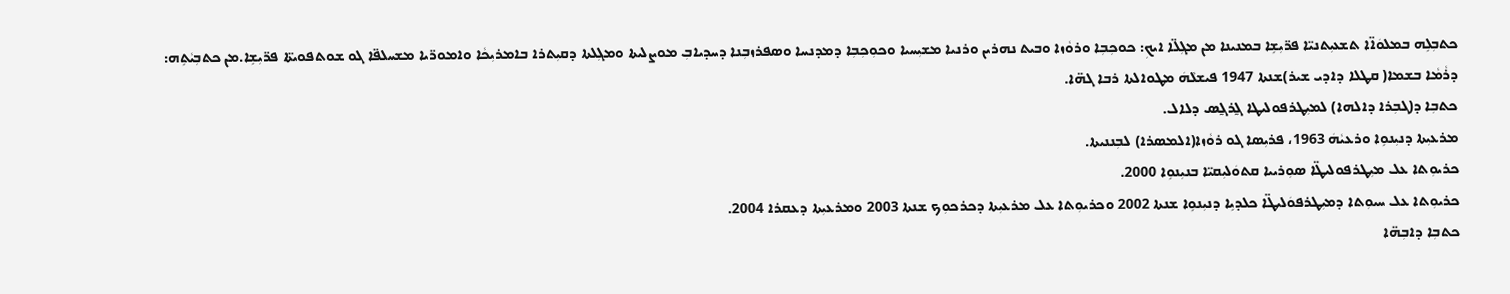ܟܬܒܼܠܹܗ ܒܡܠܘܿܐ̈ܐ ܬܫܥܝܼܬܢܝ̈ܐ ܦܪ̈ܝܼܫܹܐ ܒܡܢܝܢܐ ܡܢ ܡܓܼܠ̈ܐ ܐܝܟܼ: ܟܘܟܼܒܼܐ ܘܪܘܵܙܐ ܘܒܝܬ ܢܗܪܝܢ ܘܪܢܝܐ ܡܫܝܼܚܝܐ ܘܟܘܼܟܼܒܼܐ ܕܡܕܢܚܐ ܘܣܦܪܙܒܼܢܐ ܕܚܕܝܐܒܼ ܡܘܨܠܝܬܐ ܘܡܓܼܠܬܐ ܕܩܝܼܬܪܐ ܒܐܡܪܝܼܟܵܐ ܘܐܡܘܪ̈ܝܐ ܡܫܚܠܦ̈ܐ ܓܘ ܫܘܬܦܘܝܬ̈ܐ ܦܪ̈ܝܼܫܹܐ.ܡܢ ܟܬܒܼܝܵܬܹܗ:
ܕܪܵܡܵܐ ܒܫܡܐ( ܩܛܠܐ ܕܐܕܝ ܫܝܪ)ܫܢܬܐ 1947 ܦܝܫܠܵܗܿ ܡܛܘܐܠܬܐ ܪܒܐ ܓܗ̈ܐ.
ܟܬܒܼܐ ܕ(ܓܒܼܪܐ ܕܐܠܗܐ) ܠܡܝܼܛܪܦܘܠܝܛܐ ܓ̰ܪܓ̰ܣ ܕܠܐܠ.
ܡܪܥܝܼܬܐ ܕܢܝܼܢܘܹܐ ܘܪܥܝܵܗܿ 1963، ܦܪܝܼܣܐ ܓܘ ܪܘܵܙܐ(ܐܠܡܣܪܐ) ܠܒܼܢܢܝܬܐ.
ܟܪܝܘܼܬܐ ܥܠ ܡܝܼܛܪܦܘܠܝܛ̈ܐ ܣܘܼܪܝܝܐ ܩܬܘܿܠܝܼܩܝ̈ܐ ܒܢܝܼܢܘܹܐ 2000.
ܟܪܝܘܼܬܐ ܥܠ ܚܝܘܼܬܐ ܕܡܝܼܛܪܦܘܿܠܝܛ̈ܐ ܟܠܕܝܹܐ ܕܢܝܼܢܘܹܐ ܫܢܬܐ 2002 ܘܟܪܝܘܼܬܐ ܥܠ ܡܪܥܝܼܬܐ ܕܟܪܟܘܼܟ ܫܢܬܐ 2003 ܘܡܪܥܝܼܬܐ ܕܥܩܪܐ 2004.
ܟܬܒܼܐ ܕܐܒܼܗ̈ܐ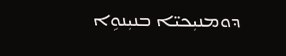ܕܘܡܢܝܼܟܝ̈ܐ ܒܢܝܼܢܘܹܐ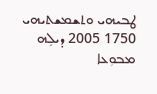ܛܒܝܗܝ ܘܬܫܡܫܬܝܗܝ 1750 2005 ܕܝܠܹܗ ܡܒܘܼܥܐ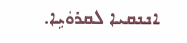ܐܢܢܩܝܐ ܠܩܪܘܿܝܹܐ.